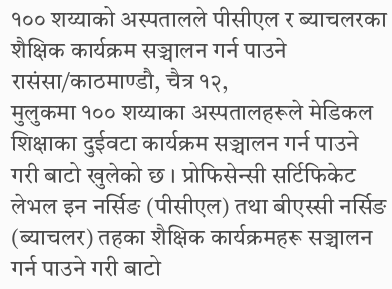१०० शय्याको अस्पतालले पीसीएल र ब्याचलरका शैक्षिक कार्यक्रम सञ्चालन गर्न पाउने
रासंसा/काठमाण्डौ, चैत्र १२,
मुलुकमा १०० शय्याका अस्पतालहरूले मेडिकल शिक्षाका दुईवटा कार्यक्रम सञ्चालन गर्न पाउने गरी बाटो खुलेको छ । प्रोफिसेन्सी सर्टिफिकेट लेभल इन नर्सिङ (पीसीएल) तथा बीएस्सी नर्सिङ (ब्याचलर) तहका शैक्षिक कार्यक्रमहरू सञ्चालन गर्न पाउने गरी बाटो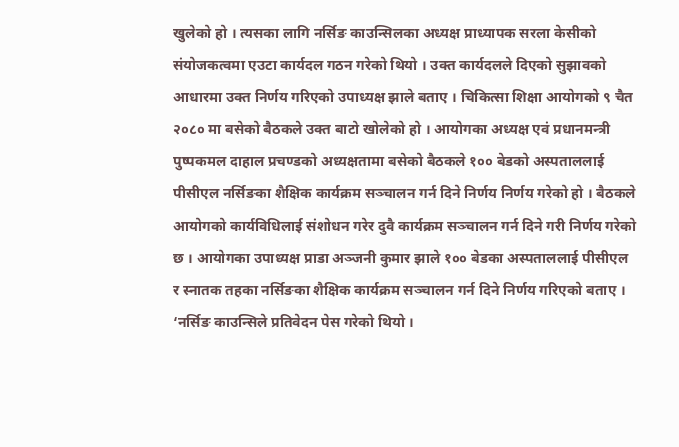खुलेको हो । त्यसका लागि नर्सिङ काउन्सिलका अध्यक्ष प्राध्यापक सरला केसीको संयोजकत्वमा एउटा कार्यदल गठन गरेको थियो । उक्त कार्यदलले दिएको सुझावको आधारमा उक्त निर्णय गरिएको उपाध्यक्ष झाले बताए । चिकित्सा शिक्षा आयोगको ९ चैत २०८० मा बसेको बैठकले उक्त बाटो खोलेको हो । आयोगका अध्यक्ष एवं प्रधानमन्त्री पुष्पकमल दाहाल प्रचण्डको अध्यक्षतामा बसेको बैठकले १०० बेडको अस्पताललाई पीसीएल नर्सिङका शैक्षिक कार्यक्रम सञ्चालन गर्न दिने निर्णय निर्णय गरेको हो । बैठकले आयोगको कार्यविधिलाई संशोधन गरेर दुवै कार्यक्रम सञ्चालन गर्न दिने गरी निर्णय गरेको छ । आयोगका उपाध्यक्ष प्राडा अञ्जनी कुमार झाले १०० बेडका अस्पताललाई पीसीएल र स्नातक तहका नर्सिङका शैक्षिक कार्यक्रम सञ्चालन गर्न दिने निर्णय गरिएको बताए । ‘नर्सिङ काउन्सिले प्रतिवेदन पेस गरेको थियो ।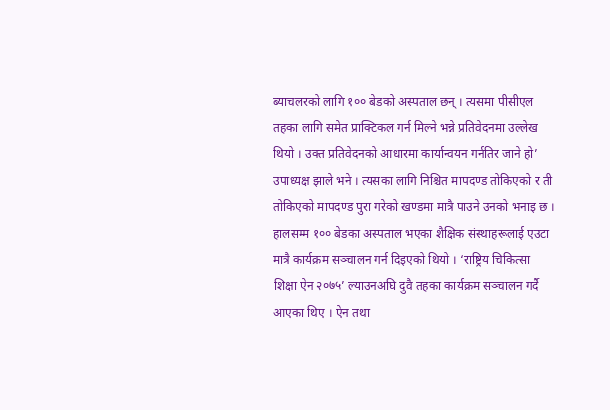ब्याचलरको लागि १०० बेडको अस्पताल छन् । त्यसमा पीसीएल तहका लागि समेत प्राक्टिकल गर्न मिल्ने भन्ने प्रतिवेदनमा उल्लेख थियो । उक्त प्रतिवेदनको आधारमा कार्यान्वयन गर्नतिर जाने हो’ उपाध्यक्ष झाले भने । त्यसका लागि निश्चित मापदण्ड तोकिएको र ती तोकिएको मापदण्ड पुरा गरेको खण्डमा मात्रै पाउने उनको भनाइ छ । हालसम्म १०० बेडका अस्पताल भएका शैक्षिक संस्थाहरूलाई एउटा मात्रै कार्यक्रम सञ्चालन गर्न दिइएको थियो । ‘राष्ट्रिय चिकित्सा शिक्षा ऐन २०७५’ ल्याउनअघि दुवै तहका कार्यक्रम सञ्चालन गर्दै आएका थिए । ऐन तथा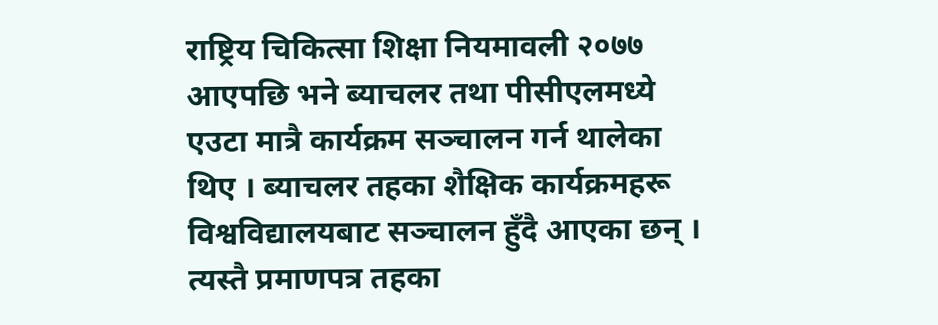राष्ट्रिय चिकित्सा शिक्षा नियमावली २०७७ आएपछि भने ब्याचलर तथा पीसीएलमध्ये एउटा मात्रै कार्यक्रम सञ्चालन गर्न थालेका थिए । ब्याचलर तहका शैक्षिक कार्यक्रमहरू विश्वविद्यालयबाट सञ्चालन हुँदै आएका छन् । त्यस्तै प्रमाणपत्र तहका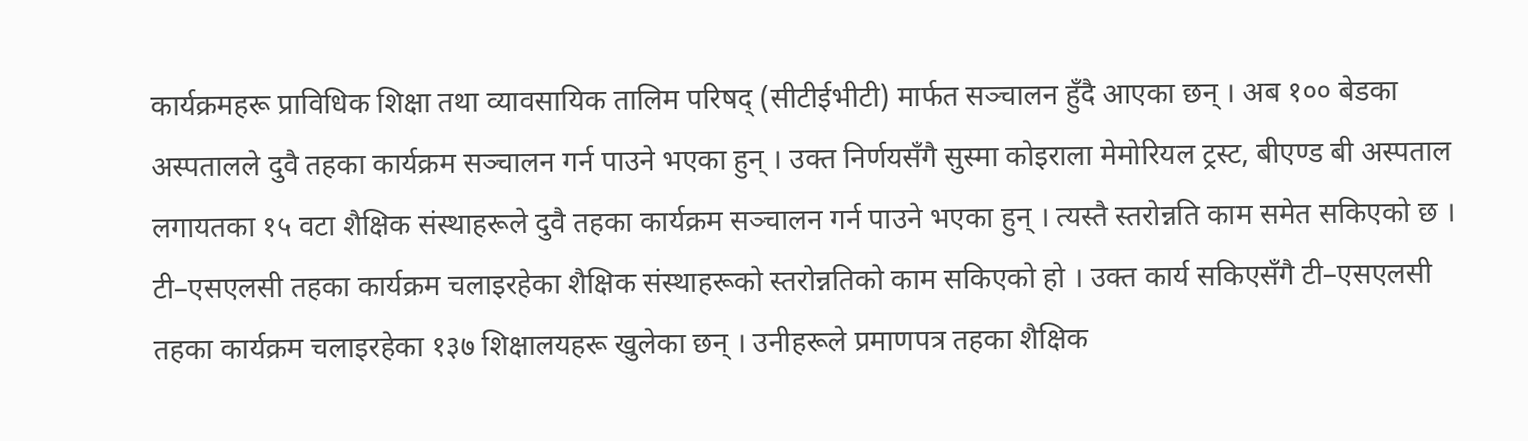कार्यक्रमहरू प्राविधिक शिक्षा तथा व्यावसायिक तालिम परिषद् (सीटीईभीटी) मार्फत सञ्चालन हुँदै आएका छन् । अब १०० बेडका अस्पतालले दुवै तहका कार्यक्रम सञ्चालन गर्न पाउने भएका हुन् । उक्त निर्णयसँगै सुस्मा कोइराला मेमोरियल ट्रस्ट, बीएण्ड बी अस्पताल लगायतका १५ वटा शैक्षिक संस्थाहरूले दुवै तहका कार्यक्रम सञ्चालन गर्न पाउने भएका हुन् । त्यस्तै स्तरोन्नति काम समेत सकिएको छ । टी–एसएलसी तहका कार्यक्रम चलाइरहेका शैक्षिक संस्थाहरूको स्तरोन्नतिको काम सकिएको हो । उक्त कार्य सकिएसँगै टी–एसएलसी तहका कार्यक्रम चलाइरहेका १३७ शिक्षालयहरू खुलेका छन् । उनीहरूले प्रमाणपत्र तहका शैक्षिक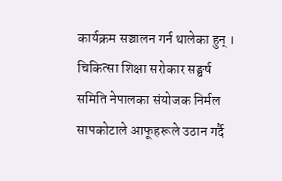कार्यक्रम सञ्चालन गर्न थालेका हुन् । चिकित्सा शिक्षा सरोकार सङ्घर्ष समिति नेपालका संयोजक निर्मल सापकोटाले आफूहरूले उठान गर्दै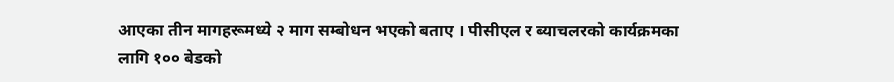आएका तीन मागहरूमध्ये २ माग सम्बोधन भएको बताए । पीसीएल र ब्याचलरको कार्यक्रमका लागि १०० बेडको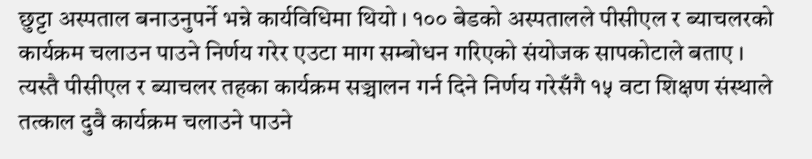छुट्टा अस्पताल बनाउनुपर्ने भन्ने कार्यविधिमा थियो । १०० बेडको अस्पतालले पीसीएल र ब्याचलरको कार्यक्रम चलाउन पाउने निर्णय गरेर एउटा माग सम्बोधन गरिएको संयोजक सापकोटाले बताए । त्यस्तै पीसीएल र ब्याचलर तहका कार्यक्रम सञ्चालन गर्न दिने निर्णय गरेसँगै १५ वटा शिक्षण संस्थाले तत्काल दुवै कार्यक्रम चलाउने पाउने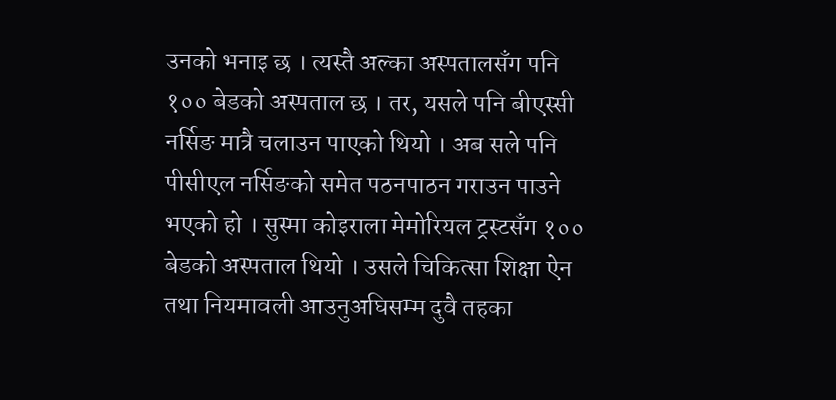उनको भनाइ छ । त्यस्तै अल्का अस्पतालसँग पनि १०० बेडको अस्पताल छ । तर, यसले पनि बीएस्सी नर्सिङ मात्रै चलाउन पाएको थियो । अब सले पनि पीसीएल नर्सिङको समेत पठनपाठन गराउन पाउने भएको हो । सुस्मा कोइराला मेमोरियल ट्रस्टसँग १०० बेडको अस्पताल थियो । उसले चिकित्सा शिक्षा ऐन तथा नियमावली आउनुअघिसम्म दुवै तहका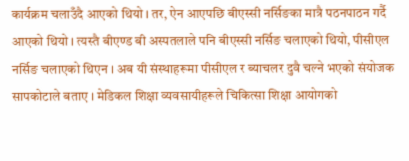कार्यक्रम चलाउँदै आएको थियो । तर, ऐन आएपछि बीएस्सी नर्सिङका मात्रै पठनपाठन गर्दै आएको थियो । त्यस्तै बीएण्ड बी अस्पतलाले पनि बीएस्सी नर्सिङ चलाएको थियो, पीसीएल नर्सिङ चलाएको थिएन । अब यी संस्थाहरूमा पीसीएल र ब्याचलर दुवै चल्ने भएको संयोजक सापकोटाले बताए । मेडिकल शिक्षा व्यवसायीहरूले चिकित्सा शिक्षा आयोगको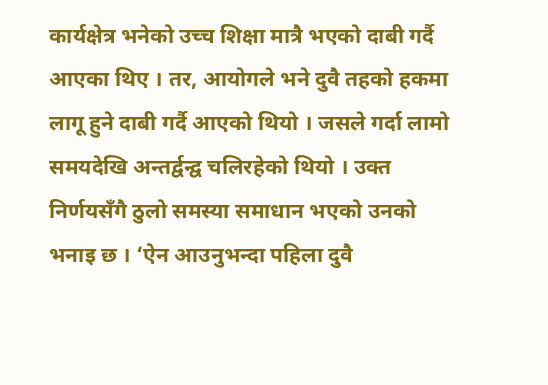कार्यक्षेत्र भनेको उच्च शिक्षा मात्रै भएको दाबी गर्दै आएका थिए । तर, आयोगले भने दुवै तहको हकमा लागू हुने दाबी गर्दै आएको थियो । जसले गर्दा लामो समयदेखि अन्तर्द्वन्द्व चलिरहेको थियो । उक्त निर्णयसँगै ठुलो समस्या समाधान भएको उनको भनाइ छ । ‘ऐन आउनुभन्दा पहिला दुवै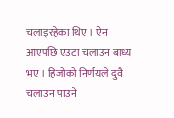चलाइरहेका थिए । ऐन आएपछि एउटा चलाउन बाध्य भए । हिजोको निर्णयले दुवै चलाउन पाउने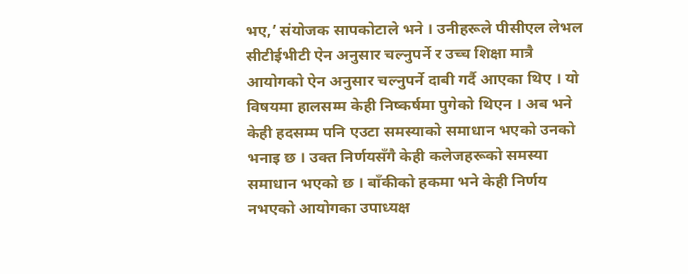भए,’ संयोजक सापकोटाले भने । उनीहरूले पीसीएल लेभल सीटीईभीटी ऐन अनुसार चल्नुपर्ने र उच्च शिक्षा मात्रै आयोगको ऐन अनुसार चल्नुपर्ने दाबी गर्दै आएका थिए । यो विषयमा हालसम्म केही निष्कर्षमा पुगेको थिएन । अब भने केही हदसम्म पनि एउटा समस्याको समाधान भएको उनको भनाइ छ । उक्त निर्णयसँगै केही कलेजहरूको समस्या समाधान भएको छ । बाँकीको हकमा भने केही निर्णय नभएको आयोगका उपाध्यक्ष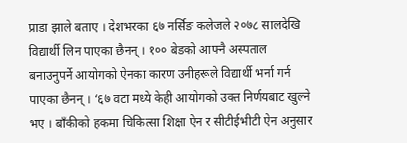प्राडा झाले बताए । देशभरका ६७ नर्सिङ कलेजले २०७८ सालदेखि विद्यार्थी लिन पाएका छैनन् । १०० बेडको आफ्नै अस्पताल बनाउनुपर्ने आयोगको ऐनका कारण उनीहरूले विद्यार्थी भर्ना गर्न पाएका छैनन् । ‘६७ वटा मध्ये केही आयोगको उक्त निर्णयबाट खुल्ने भए । बाँकीको हकमा चिकित्सा शिक्षा ऐन र सीटीईभीटी ऐन अनुसार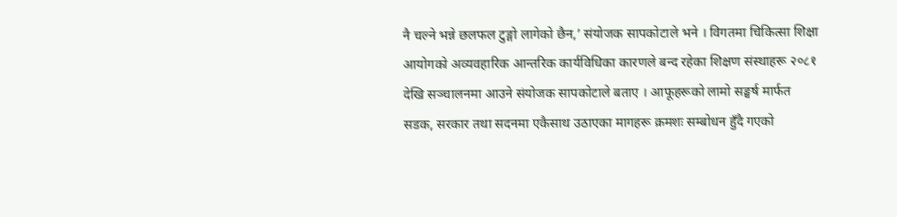नै चल्ने भन्ने छलफल टुङ्गो लागेको छैन,’ संयोजक सापकोटाले भने । विगतमा चिकित्सा शिक्षा आयोगको अव्यवहारिक आन्तरिक कार्यविधिका कारणले बन्द रहेका शिक्षण संस्थाहरू २०८१ देखि सञ्चालनमा आउने संयोजक सापकोटाले बताए । आफूहरूको लामो सङ्घर्ष मार्फत सडक, सरकार तथा सदनमा एकैसाथ उठाएका मागहरू क्रमशः सम्बोधन हुँदै गएको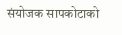संयोजक सापकोटाको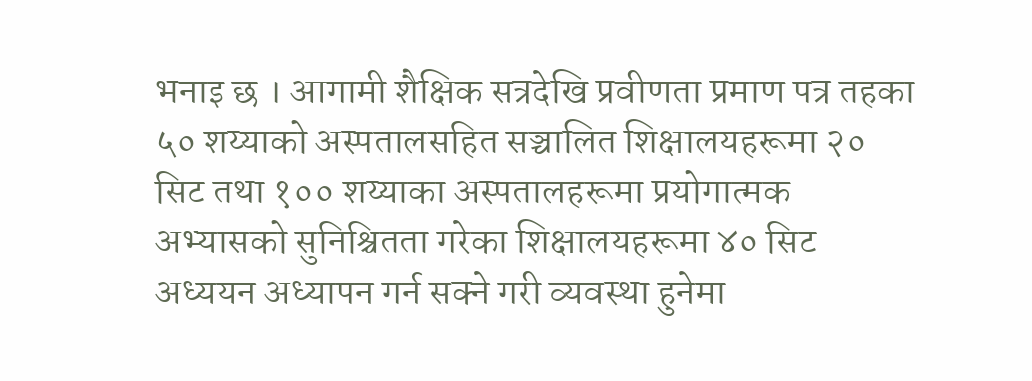भनाइ छ । आगामी शैक्षिक सत्रदेखि प्रवीणता प्रमाण पत्र तहका ५० शय्याको अस्पतालसहित सञ्चालित शिक्षालयहरूमा २० सिट तथा १०० शय्याका अस्पतालहरूमा प्रयोगात्मक अभ्यासको सुनिश्चितता गरेका शिक्षालयहरूमा ४० सिट अध्ययन अध्यापन गर्न सक्ने गरी व्यवस्था हुनेमा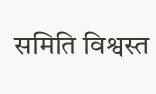समिति विश्वस्त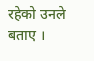रहेको उनले बताए ।